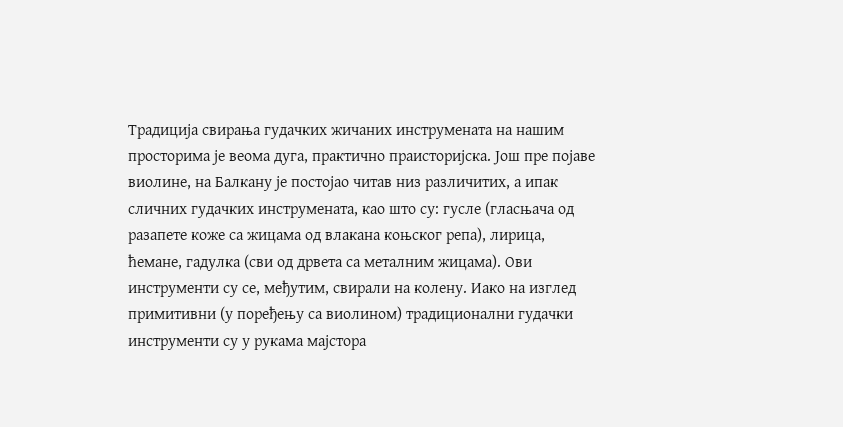Традиција свирања гудачких жичаних инструмената на нашим просторима је веома дуга, практично праисторијска. Још пре појаве виолине, на Балкану је постојао читав низ различитих, а ипак сличних гудачких инструмената, као што су: гусле (гласњача од разапете коже са жицама од влакана коњског репа), лирица, ћемане, гадулка (сви од дрвета са металним жицама). Ови инструменти су се, међутим, свирали на колену. Иако на изглед примитивни (у поређењу са виолином) традиционални гудачки инструменти су у рукама мајстора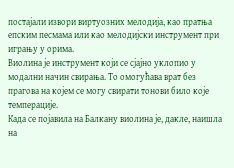постајали извори виртуозних мелодија, као пратња епским песмама или као мелодијски инструмент при игрању у орима.
Виолина је инструмент који се сјајно уклопио у модални начин свирања. То омогућава врат без прагова на којем се могу свирати тонови било које темперације.
Када се појавила на Балкану виолина је, дакле, наишла на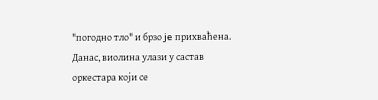"погодно тло" и брзо je прихваћена. Данас, виолина улази у састав оркестара који се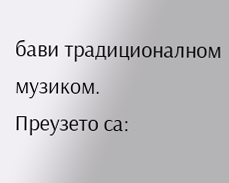бави традиционалном музиком.
Преузето са: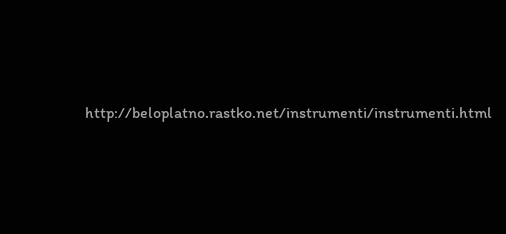http://beloplatno.rastko.net/instrumenti/instrumenti.html